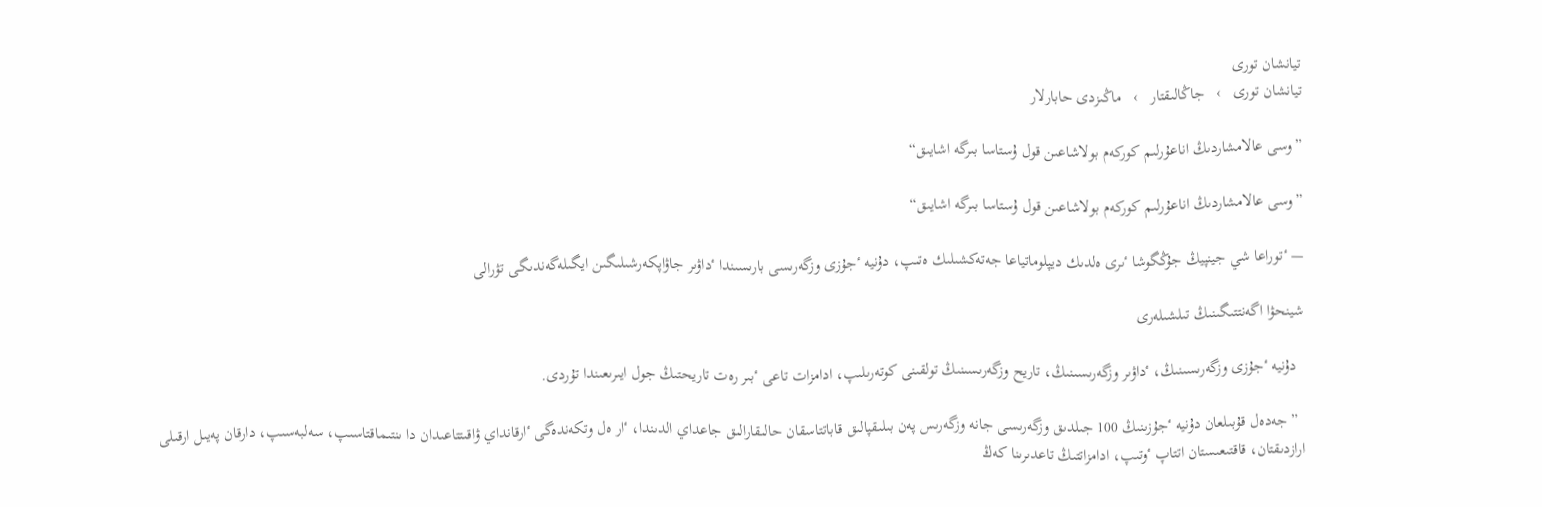تيانشان تورى
تيانشان تورى   ›   جاڭالىقتار   ›   ماڭىزدى حابارلار

”وسى عالامشاردىڭ اناعۇرلىم كوركەم بولاشاعىن قول ۇستاسا بىرگە اشايىق“

”وسى عالامشاردىڭ اناعۇرلىم كوركەم بولاشاعىن قول ۇستاسا بىرگە اشايىق“

— ٴتوراعا شي جينپيڭ جۇڭگوشا ٴىرى ەلدىك ديپلوماتياعا جەتەكشىلىك ەتىپ، دۇنيە ٴجۇزى وزگەرىسى بارىسىندا ٴداۋىر جاۋاپكەرشىلىگىن ايگىلەگەندىگى تۋرالى

شينحۋا اگەنتتىگىنىڭ تىلشىلەرى

  دۇنيە ٴجۇزى وزگەرىسىنىڭ، ٴداۋىر وزگەرىسىنىڭ، تاريح وزگەرىسىنىڭ تولقىنى كوتەرىلىپ، ادامزات تاعى ٴبىر رەت تاريحتىڭ جول ايىرىعىندا تۇردى.

  ”جەدەل قۇبىلعان دۇنيە ٴجۇزىنىڭ 100 جىلدىق وزگەرىسى جانە وزگەرىس پەن بىلىقپالىق قاباتتاسقان حالىقارالىق جاعداي الدىندا، ٴار ەل وتكەندەگى ٴارقانداي ۋاقىتتاعىدان دا ىنتىماقتاسىپ، سەلبەسىپ، دارقان پەيىل ارقىلى ارازدىقتان، قاقتىعىستان اتتاپ ٴوتىپ، ادامزاتتىڭ تاعدىرىنا كەڭ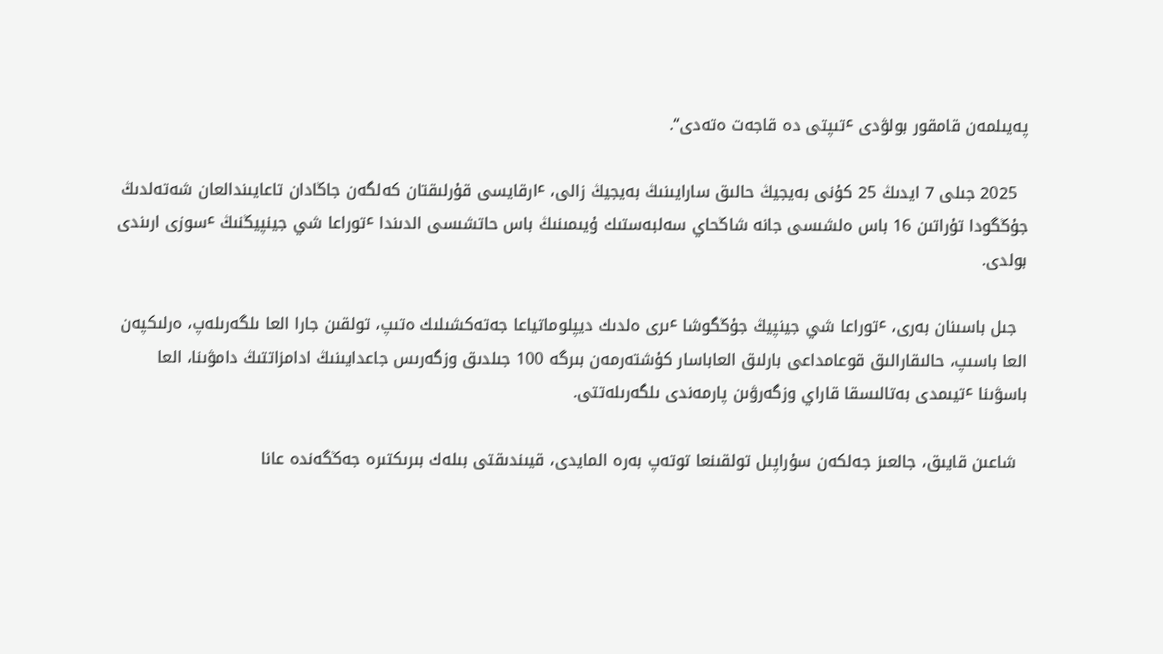پەيىلمەن قامقور بولۋدى ٴتىپتى دە قاجەت ەتەدى“.

  2025 جىلى 7 ايدىڭ 25 كۇنى بەيجيڭ حالىق سارايىنىڭ بەيجيڭ زالى، ٴارقايسى قۇرلىقتان كەلگەن جاڭادان تاعايىندالعان شەتەلدىڭ جۇڭگودا تۇراتىن 16 باس ەلشىسى جانە شاڭحاي سەلبەستىك ۇيىمىنىڭ باس حاتشىسى الدىندا ٴتوراعا شي جينپيڭنىڭ ٴسوزى ارىندى بولدى.

  جىل باسىنان بەرى، ٴتوراعا شي جينپيڭ جۇڭگوشا ٴىرى ەلدىك ديپلوماتياعا جەتەكشىلىك ەتىپ، تولقىن جارا العا ىلگەرىلەپ، ەرلىكپەن العا باسىپ، حالىقارالىق قوعامداعى بارلىق العاباسار كۇشتەرمەن بىرگە 100 جىلدىق وزگەرىس جاعدايىنىڭ ادامزاتتىڭ دامۋىنا، العا باسۋىنا ٴتيىمدى بەتالىسقا قاراي وزگەرۋىن پارمەندى ىلگەرىلەتتى.

  شاعىن قايىق، جالعىز جەلكەن سۇراپىل تولقىنعا توتەپ بەرە المايدى، قيىندىقتى بىلەك بىرىكتىرە جەڭگەندە عانا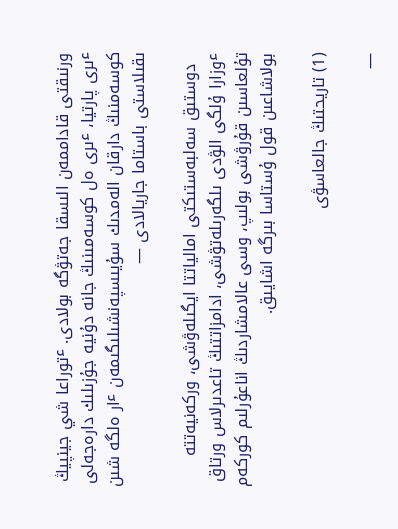ورنىقتى قاداممەن الىسقا جەتۋگە بولادى. ٴتوراعا شي جينپيڭ ٴىرى پارتيا، ٴىرى ەل كوسەمىنىڭ جانە دۇنيە جۇزىلىك دارەجەلى كوسەمنىڭ دارقان الەمدىك سۇيىسپەنشىلىگىمەن ٴار ەلگە شىن ىقىلاستى باستاما جاريالادى —

  دوستىق سەلبەستىكتى امالياتتا ايگىلەۋشى، وركەنيەتتە ٴوزارا ۇلگى الۋدى ىلگەرىلەتۋشى، ادامزاتتىڭ تاعدىرلاس ورتاق تۇلعاسىن قۇرۋشى بولىپ، وسى عالامشاردىڭ اناعۇرلىم كوركەم بولاشاعىن قول ۇستاسا بىرگە اشايىق.

(1) تاريحتىڭ جالعاسۋى

—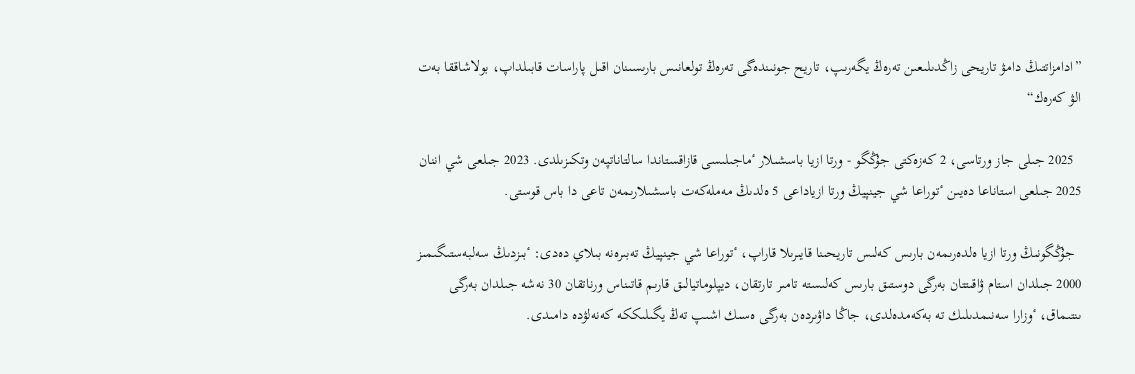”ادامزاتتىڭ دامۋ تاريحى زاڭدىلىعىن تەرەڭ يگەرىپ، تاريح جونىندەگى تەرەڭ تولعانىس بارىسىنان اقىل پاراسات قابىلداپ، بولاشاققا بەت الۋ كەرەك“

  2025 جىلى جاز ورتاسى، 2 كەزەكتى جۇڭگو - ورتا ازيا باسشىلار ٴماجىلىسى قازاقستاندا سالتاناتپەن وتكىزىلدى. 2023 جىلعى شي اننان 2025 جىلعى استاناعا دەيىن ٴتوراعا شي جينپيڭ ورتا ازياداعى 5 ەلدىڭ مەملەكەت باسشىلارىمەن تاعى دا باس قوستى.

  جۇڭگونىڭ ورتا ازيا ەلدەرىمەن بارىس كەلىس تاريحىنا قايىرىلا قاراپ، ٴتوراعا شي جينپيڭ تەبىرەنە بىلاي دەدى: ٴبىزدىڭ سەلبەستىگىمىز 2000 جىلدان استام ۋاقىتتان بەرگى دوستىق بارىس كەلىستە تامىر تارتقان، ديپلوماتيالىق قارىم قاتىناس ورناتقان 30 نەشە جىلدان بەرگى ىنتىماق، ٴوزارا سەنىمدىلىك تە بەكەمدەلدى، جاڭا داۋىردەن بەرگى ەسىك اشىپ تەڭ يگىلىككە كەنەلۋدە دامىدى.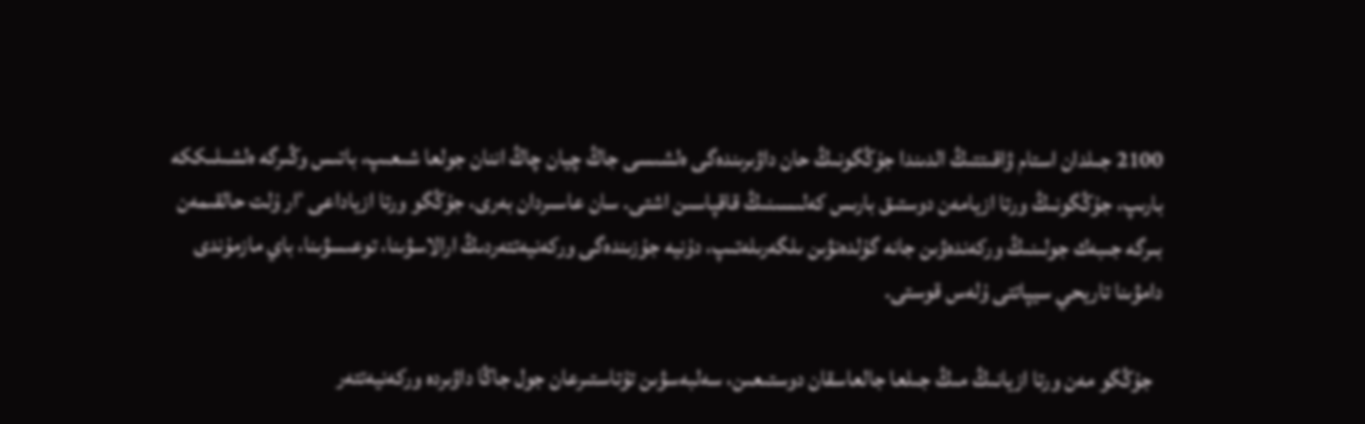2100 جىلدان استام ۋاقىتتىڭ الدىندا جۇڭگونىڭ حان داۋىرىندەگى ەلشىسى جاڭ چيان چاڭ اننان جولعا شىعىپ، باتىس وڭىرگە ەلشىلىككە بارىپ، جۇڭگونىڭ ورتا ازيامەن دوستىق بارىس كەلىسىنىڭ قاقپاسىن اشتى. سان عاسىردان بەرى، جۇڭگو ورتا ازياداعى ٴار ۇلت حالقىمەن بىرگە جىبەك جولىنىڭ وركەندەۋىن جانە گۇلدەنۋىن ىلگەرىلەتىپ، دۇنيە جۇزىندەگى وركەنيەتتەردىڭ ارالاسۋىنا، توعىسۋىنا، باي مازمۇندى دامۋىنا تاريحي سيپاتتى ۇلەس قوستى.

  جۇڭگو مەن ورتا ازيانىڭ مىڭ جىلعا جالعاسقان دوستىعىن، سەلبەسۋىن تۇتاستىرعان جول جاڭا داۋىردە وركەنيەتتەر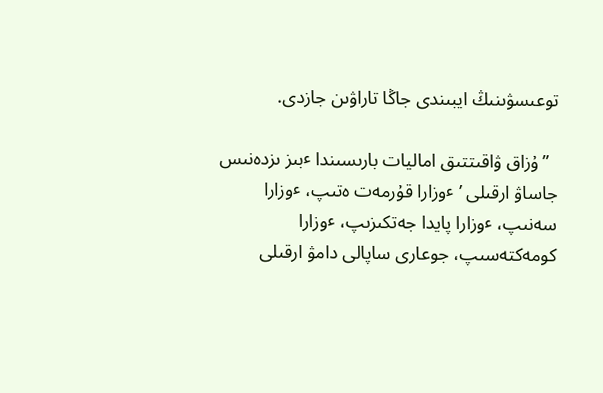توعىسۋىنىڭ ايبىندى جاڭا تاراۋىن جازدى.

  ”ۇزاق ۋاقىتتىق اماليات بارىسىندا ٴبىز ىزدەنىس جاساۋ ارقىلى ’ٴوزارا قۇرمەت ەتىپ، ٴوزارا سەنىپ، ٴوزارا پايدا جەتكىزىپ، ٴوزارا كومەكتەسىپ، جوعارى ساپالى دامۋ ارقىلى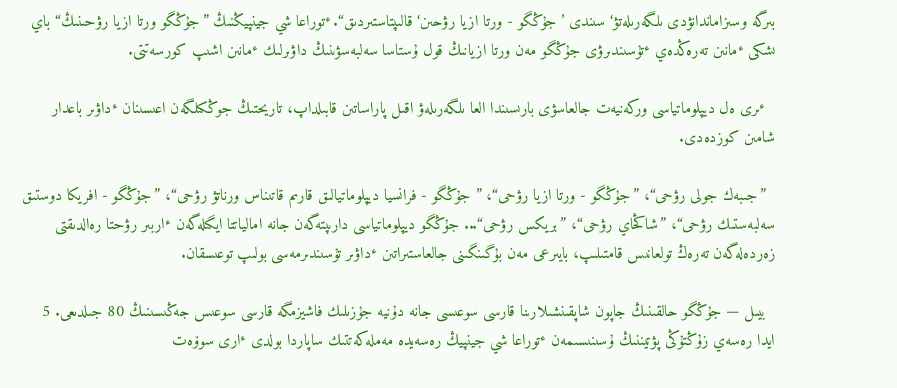بىرگە وسىزاماندانۋدى ىلگەرىلەتۋ‘ سىندى ’جۇڭگو - ورتا ازيا رۋحىن‘ قالىپتاستىردىق“. ٴتوراعا شي جينپيڭنىڭ ”جۇڭگو ورتا ازيا رۋحىنىڭ“ باي ىشكى ٴمانىن تەرەڭدەي ٴتۇسىندىرۋى جۇڭگو مەن ورتا ازيانىڭ قول ۇستاسا سەلبەسۋىنىڭ داۋىرلىك ٴمانىن اشىپ كورسەتتى.

  ٴىرى ەل ديپلوماتياسى وركەنيەت جالعاسۋى بارىسىندا العا ىلگەرىلەۋ اقىل پاراساتىن قابىلداپ، تاريحتىڭ جوڭكىلگەن اعىسىنان ٴداۋىر باعدار شامىن كوزدەدى.

  ”جىبەك جولى رۋحى“، ”جۇڭگو - ورتا ازيا رۋحى“، ” جۇڭگو - فرانسيا ديپلوماتيالىق قارىم قاتىناس ورناتۋ رۋحى“، ”جۇڭگو - افريكا دوستىق سەلبەستىك رۋحى“، ”شاڭحاي رۋحى“، ”بريكس رۋحى“... جۇڭگو ديپلوماتياسى دارىپتەگەن جانە امالياتتا ايگىلەگەن ٴاربىر رۋحتا رەالدىقتى زەردەلەگەن تەرەڭ تولعانىس قامتىلىپ، بايىرعى مەن بۇگىنگىنى جالعاستىراتىن ٴداۋىر تۇسىندىرمەسى بولىپ توعىسقان.

  بيىل — جۇڭگو حالقىنىڭ جاپون شاپقىنشىلارىنا قارسى سوعىسى جانە دۇنيە جۇزىلىك فاشيزمگە قارسى سوعىس جەڭىسىنىڭ 80 جىلدىعى. 5 ايدا رەسەي زۇڭتۇڭى پۋتيننىڭ ۇسىنىسىمەن ٴتوراعا شي جينپيڭ رەسەيدە مەملەكەتتىك ساپاردا بولدى ٴارى سوۆەت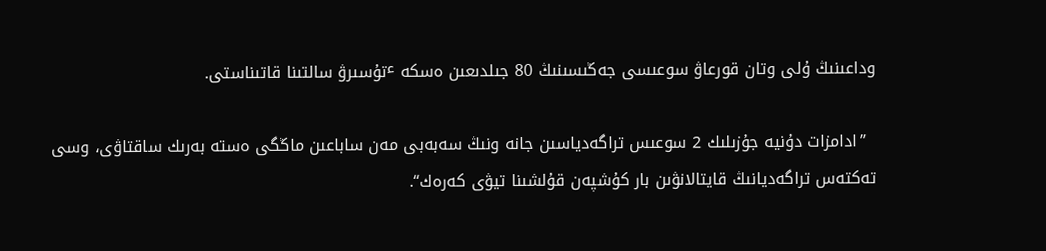وداعىنىڭ ۇلى وتان قورعاۋ سوعىسى جەڭىسىنىڭ 80 جىلدىعىن ەسكە ٴتۇسىرۋ سالتىنا قاتىناستى.

  ”ادامزات دۇنيە جۇزىلىك 2 سوعىس تراگەدياسىن جانە ونىڭ سەبەبى مەن ساباعىن ماڭگى ەستە بەرىك ساقتاۋى، وسى تەكتەس تراگەديانىڭ قايتالانۋىن بار كۇشپەن قۇلشىنا تيۋى كەرەك“.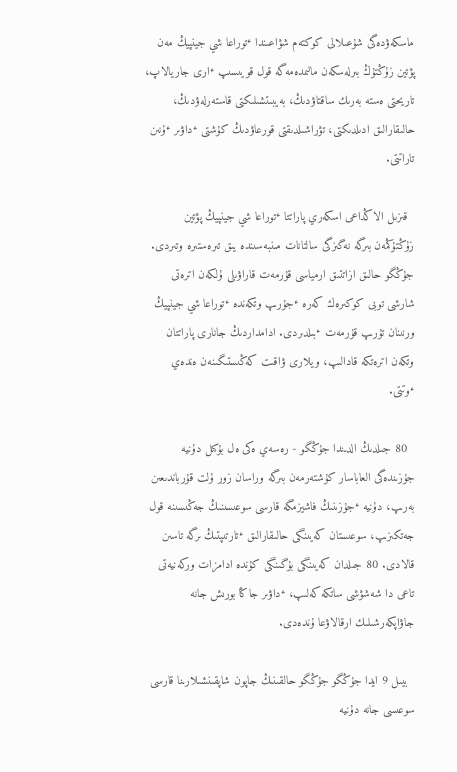ماسكەۋدەگى شۇعىلالى كوكتەم شۋاعىندا ٴتوراعا شي جينپيڭ مەن پۋتين زۇڭتۇڭ بىرلەسكەن مالىمدەمەگە قول قويىسىپ ٴارى جاريالاپ، تاريحتى ەستە بەرىك ساقتاۋدىڭ، بەيبىتشىلىكتى قاستەرلەۋدىڭ، حالىقارالىق ادىلدىكتى، تۋراشىلدىقتى قورعاۋدىڭ كۇشتى ٴداۋىر ٴۇنىن تاراتتى.

  قىزىل الاڭداعى اسكەري پاراتتا ٴتوراعا شي جينپيڭ پۋتين زۇڭتۇڭمەن بىرگە نەگىزگى سالتانات مىنبەسىندە يىق تىرەستىرە وتىردى. جۇڭگو حالىق ازاتتىق ارمياسى قۇرمەت قاراۋىلى ۇلكەن اترەتى شارشى توبى كوكىرەك كەرە ٴجۇرىپ وتكەندە ٴتوراعا شي جينپيڭ ورنىنان تۇرىپ قۇرمەت ٴبىلدىردى. ادامداردىڭ جانارى پاراتتان وتكەن اترەتكە قادالىپ، ويلارى ۋاقىت كەڭىستىگىنەن ەندەي ٴوتتى.

  80 جىلدىڭ الدىندا جۇڭگو - رەسەي ەكى ەل بۇكىل دۇنيە جۇزىندەگى العاباسار كۇشتەرمەن بىرگە وراسان زور ۇلت قۇرباندىعىن بەرىپ، دۇنيە ٴجۇزىنىڭ فاشيزمگە قارسى سوعىسىنىڭ جەڭىسىنە قول جەتكىزىپ، سوعىستان كەيىنگى حالىقارالىق ٴتارتىپتىڭ ىرگە تاسىن قالادى. 80 جىلدان كەيىنگى بۇگىنگى كۇندە ادامزات وركەنيەتى تاعى دا شەشۋشى ساتكە كەلىپ، ٴداۋىر جاڭا بورىش جانە جاۋاپكەرشىلىك ارقالاۋعا ۇندەدى.

  بيىل 9 ايدا جۇڭگو جۇڭگو حالقىنىڭ جاپون شاپقىنشىلارىنا قارسى سوعىسى جانە دۇنيە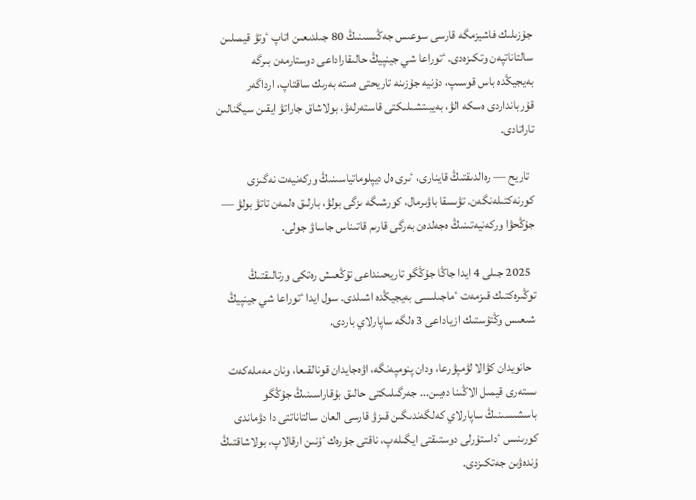جۇزىلىك فاشيزمگە قارسى سوعىس جەڭىسىنىڭ 80 جىلدىعىن اتاپ ٴوتۋ قيمىلىن سالتاناتپەن وتكىزەدى. ٴتوراعا شي جينپيڭ حالىقاراداعى دوستارمەن بىرگە بەيجيڭدە باس قوسىپ، دۇنيە جۇزىنە تاريحتى ەستە بەرىك ساقتاپ، ارداگەر قۇربانداردى ەسكە الۋ، بەيبىتشىلىكتى قاستەرلەۋ، بولاشاق جاراتۋ ايقىن سيگنالىن تاراتادى.

  تاريح — رەالدىقتىڭ قاينارى، ٴىرى ەل ديپلوماتياسىنىڭ وركەنيەت نەگىزى كورنەكتىلەنگەن. تۋىسقا باۋىرمال، كورشىگە ىزگى بولۋ، بارلىق ەلمەن تاتۋ بولۋ — جۇڭحۋا وركەنيەتىنىڭ ەجەلدەن بەرگى قارىم قاتىناس جاساۋ جولى.

  2025 جىلى 4 ايدا جاڭا جۇڭگو تاريحىنداعى تۇڭعىش رەتكى ورتالىقتىڭ توڭىرەكتىك قىزمەت ٴماجىلىسى بەيجيڭدە اشىلدى. سول ايدا ٴتوراعا شي جينپيڭ شىعىس وڭتۇستىك ازياداعى 3 ەلگە ساپارلاي باردى.

  حانويدان كۋالا لۋمپۋرعا، ودان پنومپەنگە، اۋەجايدان قونالقىعا، ونان مەملەكەت ىستەرى قيمىل الاڭىنا دەيىن... جەرگىلىكتى حالىق بۇقاراسىنىڭ جۇڭگو باسشىسىنىڭ ساپارلاي كەلگەندىگىن قىزۋ قارسى العان سالتاناتتى دا دۋماندى كورىنىس ٴداستۇرلى دوستىقتى ايگىلەپ، ناقتى جۇرەك ٴۇنىن ارقالاپ، بولاشاقتىڭ ۇندەۋىن جەتكىزدى.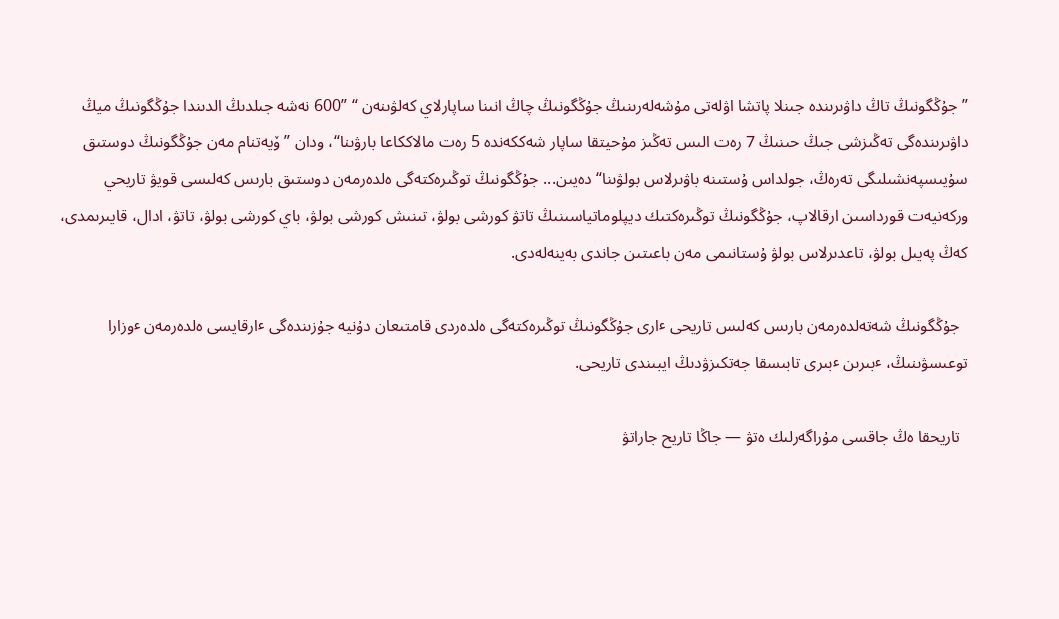”جۇڭگونىڭ تاڭ داۋىرىندە جىنلا پاتشا اۋلەتى مۇشەلەرىنىڭ جۇڭگونىڭ چاڭ انىنا ساپارلاي كەلۋىنەن “ ”600 نەشە جىلدىڭ الدىندا جۇڭگونىڭ ميڭ داۋىرىندەگى تەڭىزشى جىڭ حىنىڭ 7 رەت الىس تەڭىز مۇحيتقا ساپار شەككەندە 5 رەت مالاككاعا بارۋىنا“، ودان ”ۆيەتنام مەن جۇڭگونىڭ دوستىق سۇيىسپەنشىلىگى تەرەڭ، جولداس ۇستىنە باۋىرلاس بولۋىنا“ دەيىن... جۇڭگونىڭ توڭىرەكتەگى ەلدەرمەن دوستىق بارىس كەلىسى قويۋ تاريحي وركەنيەت قورداسىن ارقالاپ، جۇڭگونىڭ توڭىرەكتىك ديپلوماتياسىنىڭ تاتۋ كورشى بولۋ، تىنىش كورشى بولۋ، باي كورشى بولۋ، تاتۋ، ادال، قايىرىمدى، كەڭ پەيىل بولۋ، تاعدىرلاس بولۋ ۇستانىمى مەن باعىتىن جاندى بەينەلەدى.

  جۇڭگونىڭ شەتەلدەرمەن بارىس كەلىس تاريحى ٴارى جۇڭگونىڭ توڭىرەكتەگى ەلدەردى قامتىعان دۇنيە جۇزىندەگى ٴارقايسى ەلدەرمەن ٴوزارا توعىسۋىنىڭ، ٴبىرىن ٴبىرى تابىسقا جەتكىزۋدىڭ ايبىندى تاريحى.

  تاريحقا ەڭ جاقسى مۇراگەرلىك ەتۋ — جاڭا تاريح جاراتۋ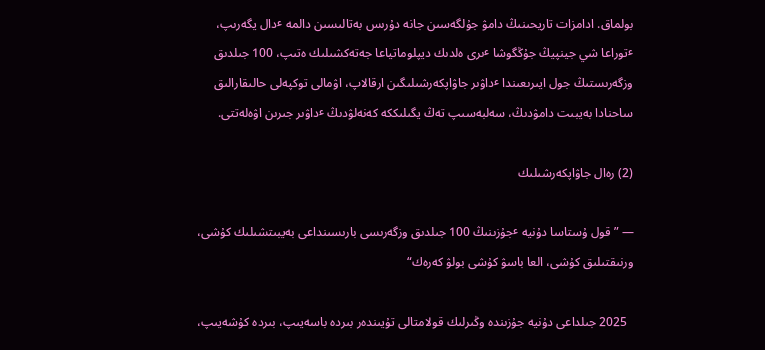بولماق. ادامزات تاريحىنىڭ دامۋ جۇلگەسىن جانە دۇرىس بەتالىسىن دالمە ٴدال يگەرىپ، ٴتوراعا شي جينپيڭ جۇڭگوشا ٴىرى ەلدىك ديپلوماتياعا جەتەكشىلىك ەتىپ، 100 جىلدىق وزگەرىستىڭ جول ايىرىعىندا ٴداۋىر جاۋاپكەرشىلىگىن ارقالاپ، اۋمالى توكپەلى حالىقارالىق ساحنادا بەيبىت دامۋدىڭ، سەلبەسىپ تەڭ يگىلىككە كەنەلۋدىڭ ٴداۋىر جىرىن اۋەلەتتى.

(2) رەال جاۋاپكەرشىلىك

— ”قول ۇستاسا دۇنيە ٴجۇزىنىڭ 100 جىلدىق وزگەرىسى بارىسىنداعى بەيبىتشىلىك كۇشى، ورنىقتىلىق كۇشى، العا باسۋ كۇشى بولۋ كەرەك“

  2025 جىلداعى دۇنيە جۇزىندە وڭىرلىك قولامتالى تۇيىندەر بىردە باسەيىپ، بىردە كۇشەيىپ،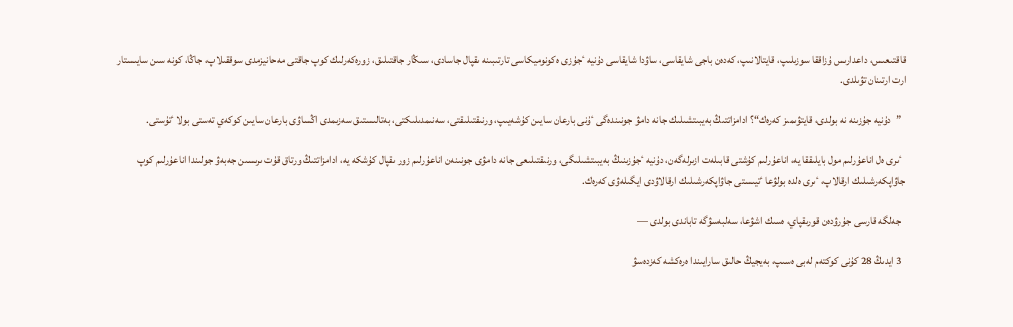قاقتىعىس، داعدارىس ۇزاققا سوزىلىپ، قايتالانىپ، كەدەن باجى شايقاسى، ساۋدا شايقاسى دۇنيە ٴجۇزى ەكونوميكاسى تارتىبىنە ىقپال جاسادى، سىڭار جاقتىلىق، زورەكەرلىك كوپ جاقتى مەحانيزمدى سوققىلاپ، جاڭا، كونە سىن سايىستار ارت ارتىنان تۋىلدى.

  ”دۇنيە جۇزىنە نە بولدى، قايتۋىمىز كەرەك“؟ ادامزاتتىڭ بەيبىتشىلىك جانە دامۋ جونىندەگى ٴۇنى بارعان سايىن كۇشەيىپ، ورنىقتىلىقتى، سەنىمدىلىكتى، بەتالىستىق سەزىمدى اڭساۋى بارعان سايىن كوكەي تەستى بولا ٴتۇستى.

  ٴىرى ەل اناعۇرلىم مول بايلىققا يە، اناعۇرلىم كۇشتى قابىلەت ازىرلەگەن، دۇنيە ٴجۇزىنىڭ بەيبىتشىلىگى، ورنىقتىلىعى جانە دامۋى جونىنەن اناعۇرلىم زور ىقپال كۇشكە يە، ادامزاتتىڭ ورتاق قۇت ىرىسىن جەبەۋ جولىندا اناعۇرلىم كوپ جاۋاپكەرشىلىك ارقالاپ، ٴىرى ەلدە بولۋعا ٴتيىستى جاۋاپكەرشىلىك ارقالاۋدى ايگىلەۋى كەرەك.

  جەلگە قارسى جۇرۋدەن قورىقپاي، ەسىك اشۋعا، سەلبەسۋگە تاباندى بولدى —

  3 ايدىڭ 28 كۇنى كوكتەم لەبى ەسىپ، بەيجيڭ حالىق سارايىندا ەرەكشە كەزدەسۋ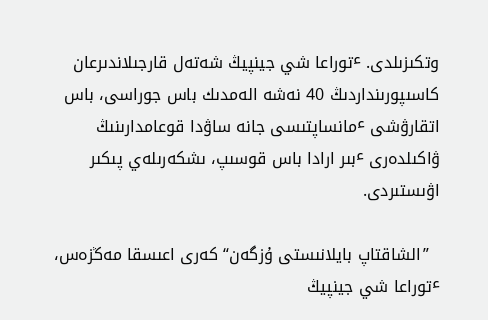وتكىزىلدى. ٴتوراعا شي جينپيڭ شەتەل قارجىلاندىرعان كاسىپورىنداردىڭ 40 نەشە الەمدىك باس جوراسى، باس اتقارۋشى ٴمانساپتىسى جانە ساۋدا قوعامدارىنىڭ ۋاكىلدەرى ٴبىر ارادا باس قوسىپ، ىشكەرىلەي پىكىر اۋىستىردى.

  ”الشاقتاپ بايلانىستى ۇزگەن“ كەرى اعىسقا مەڭزەس، ٴتوراعا شي جينپيڭ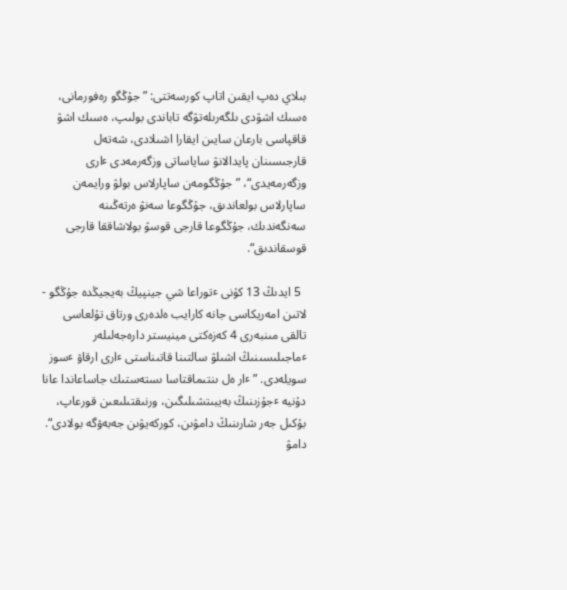بىلاي دەپ ايقىن اتاپ كورسەتتى: ”جۇڭگو رەفورمانى، ەسىك اشۋدى ىلگەرىلەتۋگە تاباندى بولىپ، ەسىك اشۋ قاقپاسى بارعان سايىن ايقارا اشىلادى، شەتەل قارجىسىنان پايدالانۋ ساياساتى وزگەرمەدى ٴارى وزگەرمەيدى“، ”جۇڭگومەن ساپارلاس بولۋ ورايمەن ساپارلاس بولعاندىق، جۇڭگوعا سەنۋ ەرتەڭىنە سەنگەندىك، جۇڭگوعا قارجى قوسۋ بولاشاققا قارجى قوسقاندىق“.

  5 ايدىڭ 13 كۇنى ٴتوراعا شي جينپيڭ بەيجيڭدە جۇڭگو - لاتىن امەريكاسى جانە كارايب ەلدەرى ورتاق تۇلعاسى تالقى مىنبەرى 4 كەزەكتى مينيستر دارەجەلىلەر ٴماجىلىسىنىڭ اشىلۋ سالتىنا قاتىناستى ٴارى ارقاۋ ٴسوز سويلەدى. ” ٴار ەل ىنتىماقتاسا ىستەستىك جاساعاندا عانا دۇنيە ٴجۇزىنىڭ بەيبىتشىلىگىن، ورنىقتىلىعىن قورعاپ، بۇكىل جەر شارىنىڭ دامۋىن، كوركەيۋىن جەبەۋگە بولادى“. دامۋ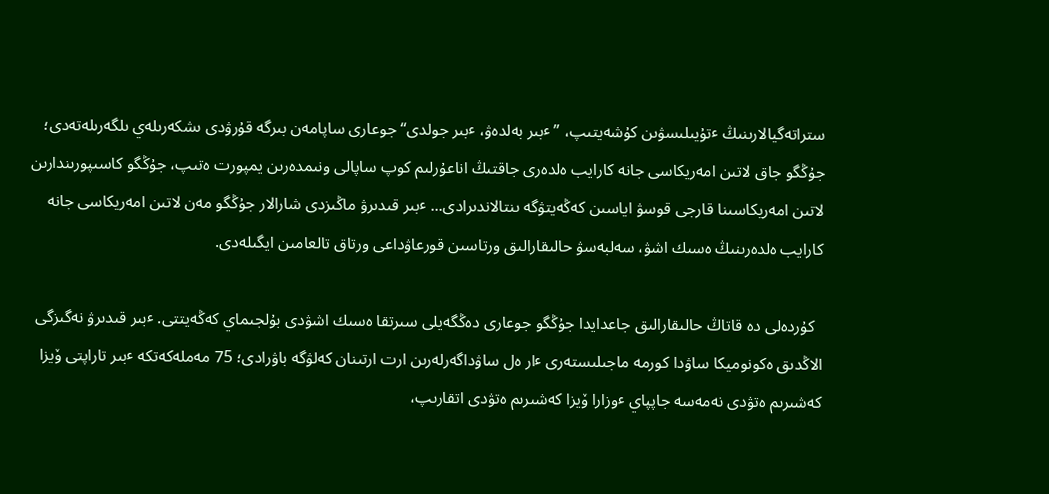ستراتەگيالارىنىڭ ٴتۇيىلىسۋىن كۇشەيتىپ، ”ٴبىر بەلدەۋ، ٴبىر جولدى“ جوعارى ساپامەن بىرگە قۇرۋدى ىشكەرىلەي ىلگەرىلەتەدى؛ جۇڭگو جاق لاتىن امەريكاسى جانە كارايب ەلدەرى جاقتىڭ اناعۇرلىم كوپ ساپالى ونىمدەرىن يمپورت ەتىپ، جۇڭگو كاسىپورىندارىن لاتىن امەريكاسىنا قارجى قوسۋ اياسىن كەڭەيتۋگە ىنتالاندىرادى... ٴبىر قىدىرۋ ماڭىزدى شارالار جۇڭگو مەن لاتىن امەريكاسى جانە كارايب ەلدەرىنىڭ ەسىك اشۋ، سەلبەسۋ حالىقارالىق ورتاسىن قورعاۋداعى ورتاق تالعامىن ايگىلەدى.

  كۇردەلى دە قاتاڭ حالىقارالىق جاعدايدا جۇڭگو جوعارى دەڭگەيلى سىرتقا ەسىك اشۋدى بۇلجىماي كەڭەيتتى. ٴبىر قىدىرۋ نەگىزگى الاڭدىق ەكونوميكا ساۋدا كورمە ماجىلىستەرى ٴار ەل ساۋداگەرلەرىن ارت ارتىنان كەلۋگە باۋرادى؛ 75 مەملەكەتكە ٴبىر تاراپتى ۆيزا كەشىرىم ەتۋدى نەمەسە جاپپاي ٴوزارا ۆيزا كەشىرىم ەتۋدى اتقارىپ،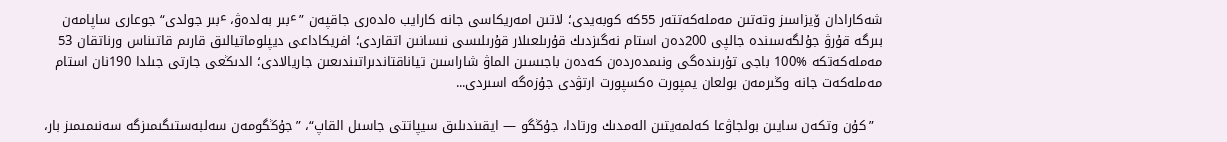شەكارادان ۆيزاسىز وتەتىن مەملەكەتتەر 55كە كوبەيدى؛ لاتىن امەريكاسى جانە كارايب ەلدەرى جاقپەن ”ٴبىر بەلدەۋ، ٴبىر جولدى“ جوعارى ساپامەن بىرگە قۇرۋ جۇلگەسىندە جالپى 200دەن استام نەگىزدىك قۇرىلعىلار قۇرىلىسى نىسانىن اتقاردى؛ افريكاداعى ديپلوماتيالىق قارىم قاتىناس ورناتقان 53 مەملەكەتكە %100 باجى تۇرىندەگى ونىمدەردەن كەدەن باجىسىن الماۋ شاراسىن تياناقتاندىراتىندىعىن جاريالادى؛ الدىڭعى جارتى جىلدا 190نان استام مەملەكەت جانە وڭىرمەن بولعان يمپورت ەكسپورت ارتۋدى جۇزەگە اسىردى...

  ”كۇن وتكەن سايىن بولجاۋعا كەلمەيتىن الەمدىك ورتادا، جۇڭگو — ايقىندىلىق سيپاتتى جاسىل القاپ“، ”جۇڭگومەن سەلبەستىگىمىزگە سەنىمىمىز بار،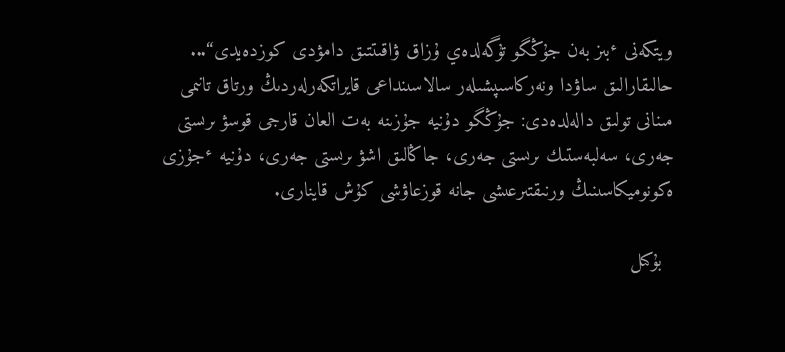ويتكەنى ٴبىز بەن جۇڭگو تۇگەلدەي ۇزاق ۋاقىتتىق دامۋدى كوزدەيدى“... حالىقارالىق ساۋدا ونەركاسىپشىلەر سالاسىنداعى قايراتكەرلەردىڭ ورتاق تانىمى مىنانى تولىق دالەلدەدى: جۇڭگو دۇنيە جۇزىنە بەت العان قارجى قوسۋ ىرىستى جەرى، سەلبەستىك ىرىستى جەرى، جاڭالىق اشۋ ىرىستى جەرى، دۇنيە ٴجۇزى ەكونوميكاسىنىڭ ورنىقتىرعىشى جانە قوزعاۋشى كۇش قاينارى.

  بۇكىل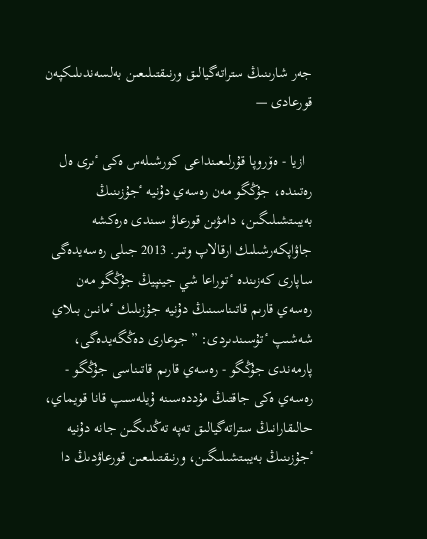جەر شارىنىڭ ستراتەگيالىق ورنىقتىلىعىن بەلسەندىلىكپەن قورعادى —

  ازيا - ەۆروپا قۇرلىعىنداعى كورشىلەس ەكى ٴىرى ەل رەتىندە، جۇڭگو مەن رەسەي دۇنيە ٴجۇزىنىڭ بەيبىتشىلىگىن، دامۋىن قورعاۋ سىندى ەرەكشە جاۋاپكەرشىلىك ارقالاپ وتىر. 2013 جىلى رەسەيدەگى ساپارى كەزىندە ٴتوراعا شي جينپيڭ جۇڭگو مەن رەسەي قارىم قاتىناسىنىڭ دۇنيە جۇزىلىك ٴمانىن بىلاي شەشىپ ٴتۇسىندىردى: ”جوعارى دەڭگەيدەگى، پارمەندى جۇڭگو - رەسەي قارىم قاتىناسى جۇڭگو - رەسەي ەكى جاقتىڭ مۇددەسىنە ۇيلەسىپ قانا قويماي، حالىقارانىڭ ستراتەگيالىق تەپە تەڭدىگىن جانە دۇنيە ٴجۇزىنىڭ بەيبىتشىلىگىن، ورنىقتىلىعىن قورعاۋدىڭ دا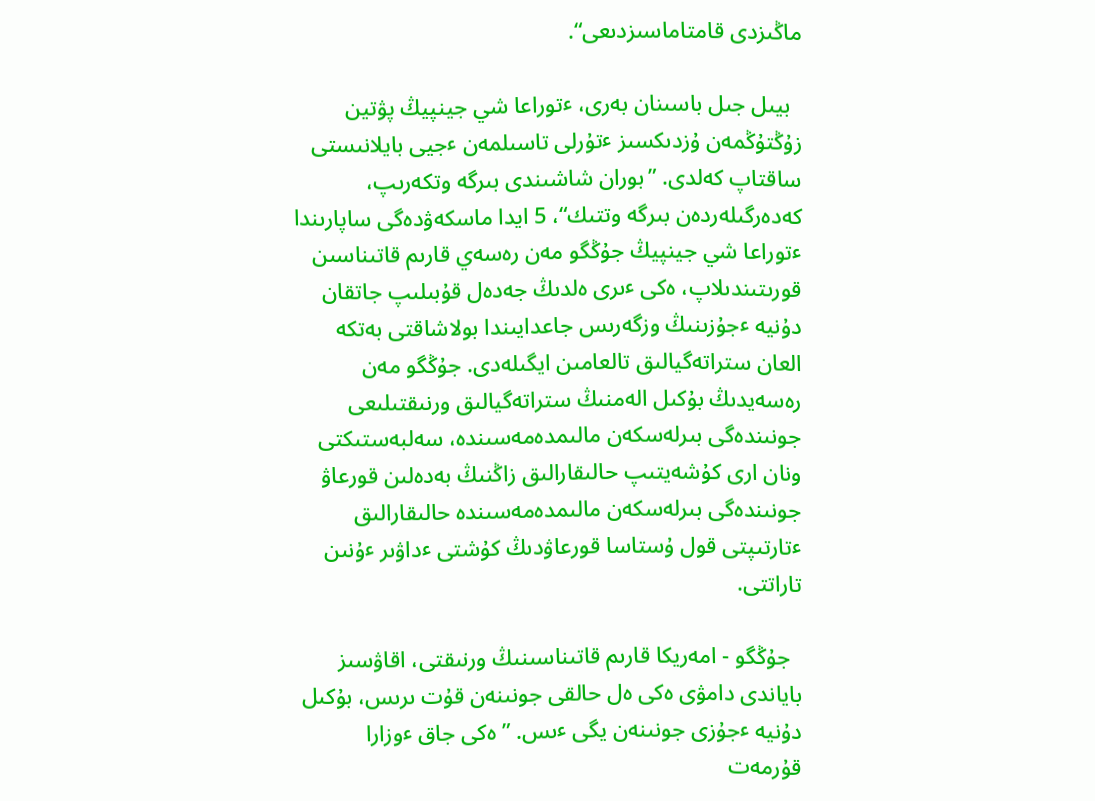ماڭىزدى قامتاماسىزدىعى“.

  بيىل جىل باسىنان بەرى، ٴتوراعا شي جينپيڭ پۋتين زۇڭتۇڭمەن ۇزدىكسىز ٴتۇرلى تاسىلمەن ٴجيى بايلانىستى ساقتاپ كەلدى. ”بوران شاشىندى بىرگە وتكەرىپ، كەدەرگىلەردەن بىرگە وتتىك“، 5 ايدا ماسكەۋدەگى ساپارىندا ٴتوراعا شي جينپيڭ جۇڭگو مەن رەسەي قارىم قاتىناسىن قورىتىندىلاپ، ەكى ٴىرى ەلدىڭ جەدەل قۇبىلىپ جاتقان دۇنيە ٴجۇزىنىڭ وزگەرىس جاعدايىندا بولاشاقتى بەتكە العان ستراتەگيالىق تالعامىن ايگىلەدى. جۇڭگو مەن رەسەيدىڭ بۇكىل الەمنىڭ ستراتەگيالىق ورنىقتىلىعى جونىندەگى بىرلەسكەن مالىمدەمەسىندە، سەلبەستىكتى ونان ارى كۇشەيتىپ حالىقارالىق زاڭنىڭ بەدەلىن قورعاۋ جونىندەگى بىرلەسكەن مالىمدەمەسىندە حالىقارالىق ٴتارتىپتى قول ۇستاسا قورعاۋدىڭ كۇشتى ٴداۋىر ٴۇنىن تاراتتى.

  جۇڭگو - امەريكا قارىم قاتىناسىنىڭ ورنىقتى، اقاۋسىز باياندى دامۋى ەكى ەل حالقى جونىنەن قۇت ىرىس، بۇكىل دۇنيە ٴجۇزى جونىنەن يگى ٴىس. ”ەكى جاق ٴوزارا قۇرمەت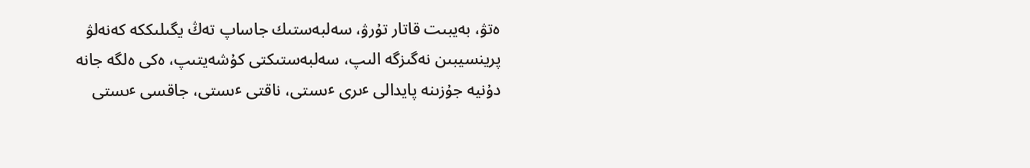ەتۋ، بەيبىت قاتار تۇرۋ، سەلبەستىك جاساپ تەڭ يگىلىككە كەنەلۋ پرينسيبىن نەگىزگە الىپ، سەلبەستىكتى كۇشەيتىپ، ەكى ەلگە جانە دۇنيە جۇزىنە پايدالى ٴىرى ٴىستى، ناقتى ٴىستى، جاقسى ٴىستى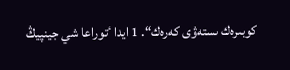كوبىرەك ىستەۋى كەرەك“. 1 ايدا ٴتوراعا شي جينپيڭ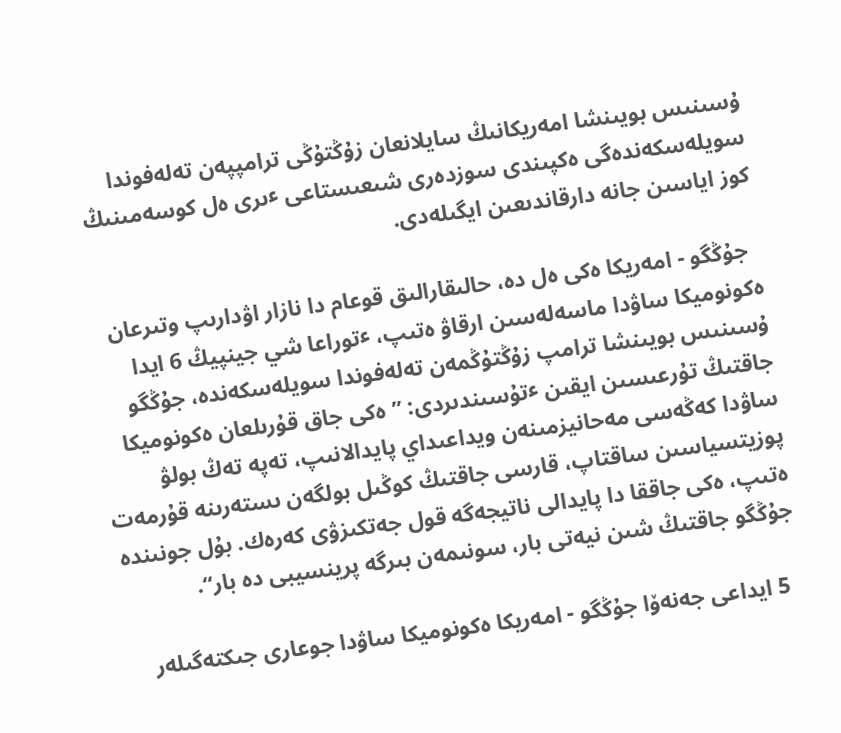ۇسىنىس بويىنشا امەريكانىڭ سايلانعان زۇڭتۇڭى ترامپپەن تەلەفوندا سويلەسكەندەگى ەكپىندى سوزدەرى شىعىستاعى ٴىرى ەل كوسەمىنىڭ كوز اياسىن جانە دارقاندىعىن ايگىلەدى.

  جۇڭگو - امەريكا ەكى ەل دە، حالىقارالىق قوعام دا نازار اۋدارىپ وتىرعان ەكونوميكا ساۋدا ماسەلەسىن ارقاۋ ەتىپ، ٴتوراعا شي جينپيڭ 6 ايدا ۇسىنىس بويىنشا ترامپ زۇڭتۇڭمەن تەلەفوندا سويلەسكەندە، جۇڭگو جاقتىڭ تۇرعىسىن ايقىن ٴتۇسىندىردى: ”ەكى جاق قۇرىلعان ەكونوميكا ساۋدا كەڭەسى مەحانيزمىنەن ويداعىداي پايدالانىپ، تەپە تەڭ بولۋ پوزيتسياسىن ساقتاپ، قارسى جاقتىڭ كوڭىل بولگەن ىستەرىنە قۇرمەت ەتىپ، ەكى جاققا دا پايدالى ناتيجەگە قول جەتكىزۋى كەرەك. بۇل جونىندە جۇڭگو جاقتىڭ شىن نيەتى بار، سونىمەن بىرگە پرينسيبى دە بار“.

  5 ايداعى جەنەۆا جۇڭگو - امەريكا ەكونوميكا ساۋدا جوعارى جىكتەگىلەر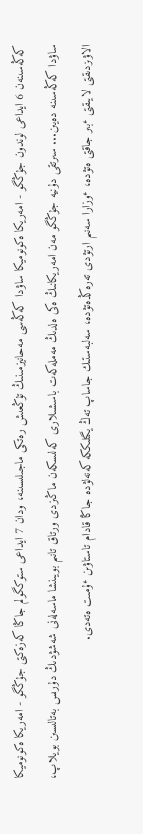كەڭەسىنەن 6 ايداعى لوندون جۇڭگو - امەريكا ەكونوميكا ساۋدا كەڭەسى مەحانيزمىنىڭ تۇڭعىش رەتكى ماجىلىسىنە، ودان 7 ايداعى ستوكگولم جاڭا كەزەكتى جۇڭگو - امەريكا ەكونوميكا ساۋدا كەڭەسىنە دەيىن... سىرتقى دۇنيە جۇڭگو مەن امەريكانىڭ ەكى ەلدىڭ مەملەكەت باسشىلارى كەلىسكەن ماڭىزدى ورتاق تانىم بويىنشا ماسەلەنى شەشۋدىڭ دۇرىس بەتالىسىن بويلاپ، الاۋىزدىقتى لايىقتى ٴبىر جاقتى ەتۋدە، ٴوزارا سەنىم ارتۋدى تەرەڭدەتۋدە، سەلبەستىك جاساپ تەڭ يگىلىككە كەنەلۋدە جاڭا قادام تاستاۋىن ٴۇمىت ەتەدى.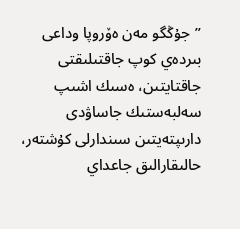”جۇڭگو مەن ەۆروپا وداعى بىردەي كوپ جاقتىلىقتى جاقتايتىن، ەسىك اشىپ سەلبەستىك جاساۋدى دارىپتەيتىن سىندارلى كۇشتەر، حالىقارالىق جاعداي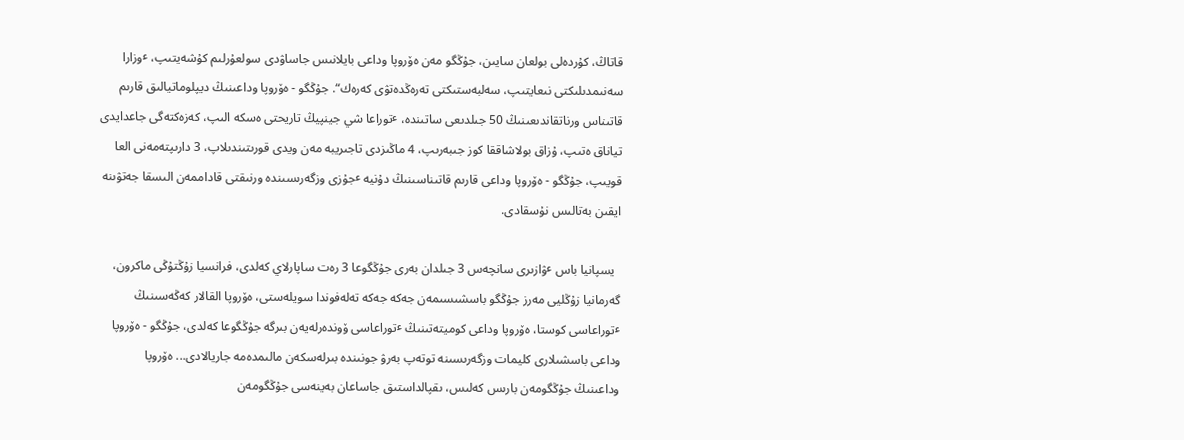قاتاڭ، كۇردەلى بولعان سايىن، جۇڭگو مەن ەۆروپا وداعى بايلانىس جاساۋدى سولعۇرلىم كۇشەيتىپ، ٴوزارا سەنىمدىلىكتى نىعايتىپ، سەلبەستىكتى تەرەڭدەتۋى كەرەك“. جۇڭگو - ەۆروپا وداعىنىڭ ديپلوماتيالىق قارىم قاتىناس ورناتقاندىعىنىڭ 50 جىلدىعى ساتىندە، ٴتوراعا شي جينپيڭ تاريحتى ەسكە الىپ، كەزەكتەگى جاعدايدى تياناق ەتىپ، ۇزاق بولاشاققا كوز جىبەرىپ، 4 ماڭىزدى تاجىريبە مەن ويدى قورىتىندىلاپ، 3 دارىپتەمەنى العا قويىپ، جۇڭگو - ەۆروپا وداعى قارىم قاتىناسىنىڭ دۇنيە ٴجۇزى وزگەرىسىندە ورنىقتى قاداممەن الىسقا جەتۋىنە ايقىن بەتالىس نۇسقادى.

  يسپانيا باس ٴۋازىرى سانچەس 3 جىلدان بەرى جۇڭگوعا 3 رەت ساپارلاي كەلدى، فرانسيا زۇڭتۇڭى ماكرون، گەرمانيا زۇڭليى مەرز جۇڭگو باسشىسىمەن جەكە جەكە تەلەفوندا سويلەستى، ەۆروپا القالار كەڭەسىنىڭ ٴتوراعاسى كوستا، ەۆروپا وداعى كوميتەتىنىڭ ٴتوراعاسى ۆوندەرلەيەن بىرگە جۇڭگوعا كەلدى، جۇڭگو - ەۆروپا وداعى باسشىلارى كليمات وزگەرىسىنە توتەپ بەرۋ جونىندە بىرلەسكەن مالىمدەمە جاريالادى... ەۆروپا وداعىنىڭ جۇڭگومەن بارىس كەلىس، ىقپالداستىق جاساعان بەينەسى جۇڭگومەن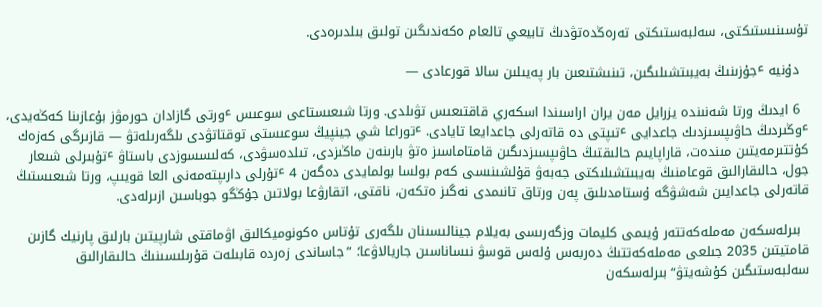تۇسىنىستىكتى، سەلبەستىكتى تەرەڭدەتۋدىڭ تابيعي تالعام ەكەندىگىن تولىق بىلدىرەدى.

  دۇنيە ٴجۇزىنىڭ بەيبىتشىلىگىن، تىنىشتىعىن بار پەيىلىن سالا قورعادى —

  6 ايدىڭ ورتا شەنىندە يزرايل مەن يران اراسىندا اسكەري قاقتىعىس تۋىلدى. ورتا شىعىستاعى سوعىس ٴورتى گازادان حورمۋز بۇعازىنا كەڭەيدى، ٴوڭىردىڭ حاۋىپسىزدىك جاعدايى ٴتىپتى دە قاتەرلى جاعدايعا تايادى. ٴتوراعا شي جينپيڭ سوعىستى توقتاتۋدى ىلگەرىلەتۋ — قازىرگى كەزەك كۇتتىرمەيتىن مىندەت، قاراپايىم حالىقتىڭ حاۋىپسىزدىگىن قامتاماسىز ەتۋ بارىنەن ماڭىزدى، تىلدەسۋدى، كەلىسسوزدى باستاۋ ٴتۇبىرلى شىعار جول، حالىقارالىق قوعامنىڭ بەيبىتشىلىكتى جەبەۋ قۇلشىنىسى كەم بولسا بولمايدى دەگەن 4 ٴتۇرلى دارىپتەمەنى العا قويىپ، ورتا شىعىستىڭ قاتەرلى جاعدايىن شەشۋگە ۇستامدىلىق پەن ورتاق تانىمدى نەگىز ەتكەن، ناقتى، اتقارۋعا بولاتىن جۇڭگو جوباسىن ازىرلەدى.

  بىرلەسكەن مەملەكەتتەر ۇيىمى كليمات وزگەرىسى بەيلام جينالىسىنان ىلگەرى تۇتاس ەكونوميكالىق اۋماقتى شارپيتىن بارلىق پارنيك گازىن قامتيتىن 2035 جىلعى مەملەكەتتىڭ دەربەس ۇلەس قوسۋ نىساناسىن جاريالاۋعا؛ ”جاساندى زەردە قابىلەت قۇرىلىسىنىڭ حالىقارالىق سەلبەستىگىن كۇشەيتۋ“ بىرلەسكەن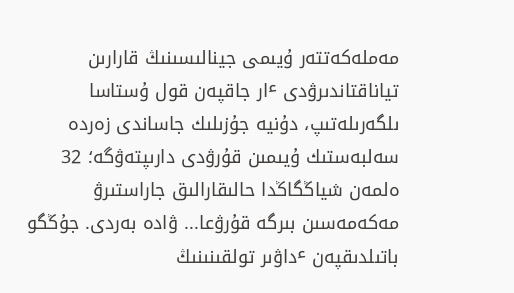مەملەكەتتەر ۇيىمى جينالىسىنىڭ قارارىن تياناقتاندىرۋدى ٴار جاقپەن قول ۇستاسا ىلگەرىلەتىپ، دۇنيە جۇزىلىك جاساندى زەردە سەلبەستىك ۇيىمىن قۇرۋدى دارىپتەۋگە؛ 32 ەلمەن شياڭگاڭدا حالىقارالىق جاراستىرۋ مەكەمەسىن بىرگە قۇرۋعا... ۋادە بەردى. جۇڭگو باتىلدىقپەن ٴداۋىر تولقىنىنىڭ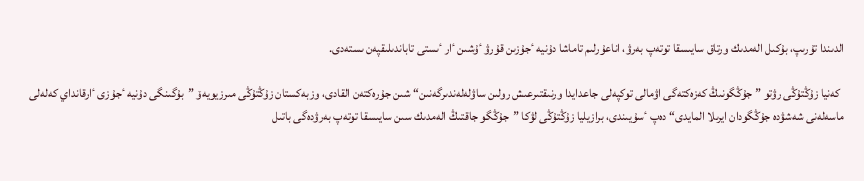الدىندا تۇرىپ، بۇكىل الەمدىك ورتاق سايىسقا توتەپ بەرۋ، اناعۇرلىم تاماشا دۇنيە ٴجۇزىن قۇرۋ ٴۇشىن ٴار ٴىستى تاباندىلىقپەن ىستەدى.

  كەنيا زۇڭتۇڭى رۋتو ”جۇڭگونىڭ كەزەكتەگى اۋمالى توكپەلى جاعدايدا ورنىقتىرعىش رولىن ساۋلەلەندىرگەنىن“ شىن جۇرەكتەن القادى، وزبەكستان زۇڭتۇڭى مىرزيويەۆ ”بۇگىنگى دۇنيە ٴجۇزى ٴارقانداي كەلەلى ماسەلەنى شەشۋدە جۇڭگودان ايرىلا المايدى“ دەپ ٴسۇيىندى، برازيليا زۇڭتۇڭى لۋكا ”جۇڭگو جاقتىڭ الەمدىك سىن سايىسقا توتەپ بەرۋدەگى باتىل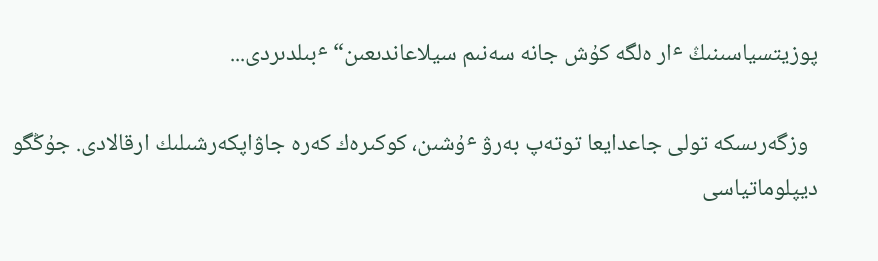پوزيتسياسىنىڭ ٴار ەلگە كۇش جانە سەنىم سيلاعاندىعىن“ ٴبىلدىردى...

  وزگەرىسكە تولى جاعدايعا توتەپ بەرۋ ٴۇشىن، كوكىرەك كەرە جاۋاپكەرشىلىك ارقالادى. جۇڭگو ديپلوماتياسى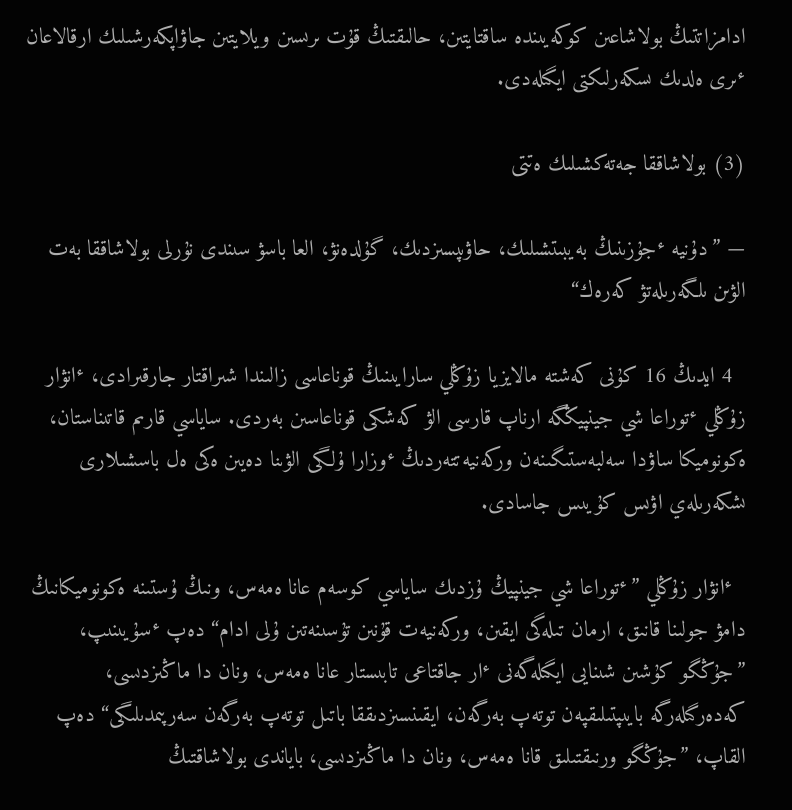ادامزاتتىڭ بولاشاعىن كوكەيىندە ساقتايتىن، حالىقتىڭ قۇت ىرىسىن ويلايتىن جاۋاپكەرشىلىك ارقالاعان ٴىرى ەلدىك ىسكەرلىكتى ايگىلەدى.

(3) بولاشاققا جەتەكشىلىك ەتتى

— ”دۇنيە ٴجۇزىنىڭ بەيبىتشىلىك، حاۋىپسىزدىك، گۇلدەنۋ، العا باسۋ سىندى نۇرلى بولاشاققا بەت الۋىن ىلگەرىلەتۋ كەرەك“

  4 ايدىڭ 16 كۇنى كەشتە مالايزيا زۇڭلي سارايىنىڭ قوناعاسى زالىندا شىراقتار جارقىرادى، ٴانۋار زۇڭلي ٴتوراعا شي جينپيڭگە ارناپ قارسى الۋ كەشكى قوناعاسىن بەردى. ساياسي قارىم قاتىناستان، ەكونوميكا ساۋدا سەلبەستىگىنەن وركەنيەتتەردىڭ ٴوزارا ۇلگى الۋىنا دەيىن ەكى ەل باسشىلارى ىشكەرىلەي اۋىس كۇيىس جاسادى.

  ٴانۋار زۇڭلي ”ٴتوراعا شي جينپيڭ ۇزدىك ساياسي كوسەم عانا ەمەس، ونىڭ ۇستىنە ەكونوميكانىڭ دامۋ جولىنا قانىق، ارمان تىلەگى ايقىن، وركەنيەت قۇنىن تۇسىنەتىن ۇلى ادام“ دەپ ٴسۇيىنىپ، ”جۇڭگو كۇشىن شىنايى ايگىلەگەنى ٴار جاقتاعى تابىستار عانا ەمەس، ونان دا ماڭىزدىسى، كەدەرگىلەرگە بايىپتىلىقپەن توتەپ بەرگەن، ايقىنسىزدىققا باتىل توتەپ بەرگەن سەرپىمدىلىگى“ دەپ القاپ، ”جۇڭگو ورنىقتىلىق قانا ەمەس، ونان دا ماڭىزدىسى، باياندى بولاشاقتىڭ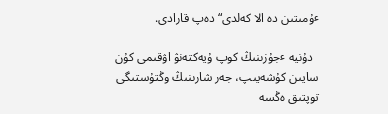ٴۇمىتىن دە الا كەلدى“ دەپ قارادى.

  دۇنيە ٴجۇزىنىڭ كوپ ۇيەكتەنۋ اۋقىمى كۇن سايىن كۇشەيىپ، جەر شارىنىڭ وڭتۇستىگى توپتىق ەڭسە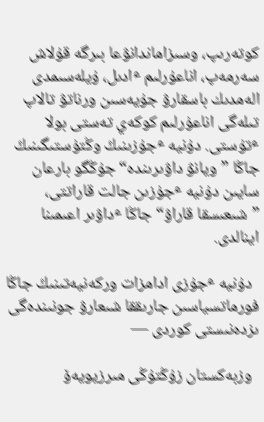كوتەرىپ، وسىزاماندانۋعا بىرگە قۇلاش سەرمەپ، اناعۇرلىم ٴادىل، ۇيلەسىمدى الەمدىك باسقارۋ جۇيەسىن ورناتۋ تالاپ تىلەگى اناعۇرلىم كوكەي تەستى بولا ٴتۇستى. دۇنيە ٴجۇزىنىڭ وڭتۇستىگىنىڭ جاڭا ”ويانۋ داۋىرىندە“ جۇڭگو بارعان سايىن دۇنيە ٴجۇزىن جالت قاراتتى، ”شىعىسقا قاراۋ“ جاڭا ٴداۋىر اعىمىنا اينالدى.

  دۇنيە ٴجۇزى ادامزات وركەنيەتىنىڭ جاڭا فورماتسياسىن جارىققا شىعارۋ جونىندەگى ىزدەنىستى كوردى —

  وزبەكستان زۇڭتۇڭى مىرزيويەۆ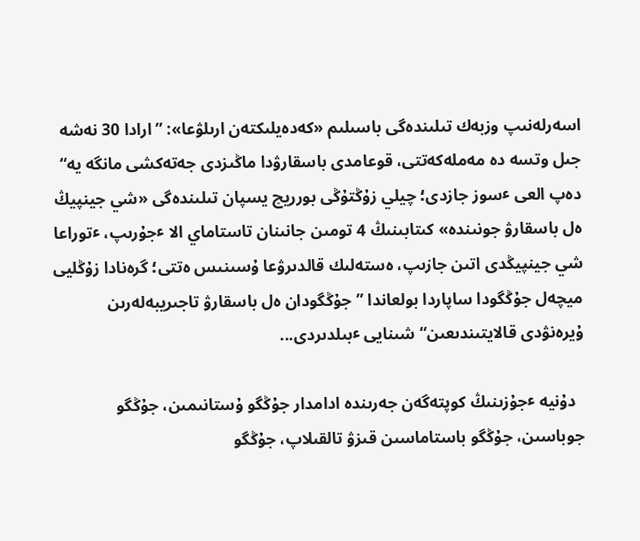اسەرلەنىپ وزبەك تىلىندەگى باسىلىم «كەدەيلىكتەن ارىلۋعا»: ”ارادا 30 نەشە جىل وتسە دە مەملەكەتتى، قوعامدى باسقارۋدا ماڭىزدى جەتەكشى مانگە يە“ دەپ العى ٴسوز جازدى؛ چيلي زۇڭتۇڭى بورريچ يسپان تىلىندەگى «شي جينپيڭ ەل باسقارۋ جونىندە» كىتابىنىڭ 4 تومىن جانىنان تاستاماي الا ٴجۇرىپ، ٴتوراعا شي جينپيڭدى اتىن جازىپ، ەستەلىك قالدىرۋعا ۇسىنىس ەتتى؛ گرەنادا زۇڭليى ميچەل جۇڭگودا ساپاردا بولعاندا ”جۇڭگودان ەل باسقارۋ تاجىريبەلەرىن ۇيرەنۋدى قالايتىندىعىن“ شىنايى ٴبىلدىردى...

  دۇنيە ٴجۇزىنىڭ كوپتەگەن جەرىندە ادامدار جۇڭگو ۇستانىمىن، جۇڭگو جوباسىن، جۇڭگو باستاماسىن قىزۋ تالقىلاپ، جۇڭگو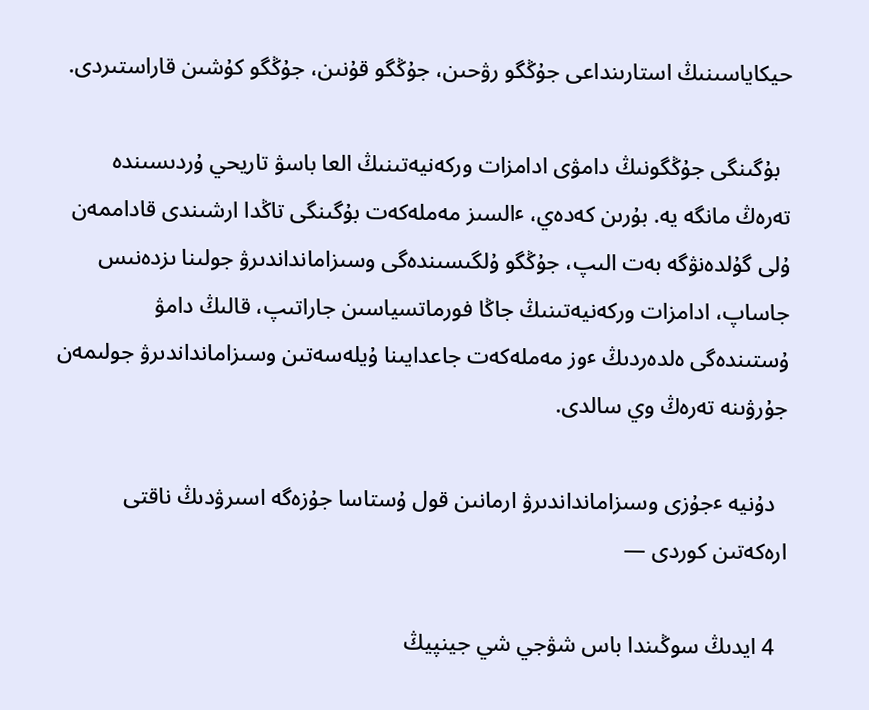حيكاياسىنىڭ استارىنداعى جۇڭگو رۋحىن، جۇڭگو قۇنىن، جۇڭگو كۇشىن قاراستىردى.

  بۇگىنگى جۇڭگونىڭ دامۋى ادامزات وركەنيەتىنىڭ العا باسۋ تاريحي ۇردىسىندە تەرەڭ مانگە يە. بۇرىن كەدەي، ٴالسىز مەملەكەت بۇگىنگى تاڭدا ارشىندى قاداممەن ۇلى گۇلدەنۋگە بەت الىپ، جۇڭگو ۇلگىسىندەگى وسىزامانداندىرۋ جولىنا ىزدەنىس جاساپ، ادامزات وركەنيەتىنىڭ جاڭا فورماتسياسىن جاراتىپ، قالىڭ دامۋ ۇستىندەگى ەلدەردىڭ ٴوز مەملەكەت جاعدايىنا ۇيلەسەتىن وسىزامانداندىرۋ جولىمەن جۇرۋىنە تەرەڭ وي سالدى.

  دۇنيە ٴجۇزى وسىزامانداندىرۋ ارمانىن قول ۇستاسا جۇزەگە اسىرۋدىڭ ناقتى ارەكەتىن كوردى —

  4 ايدىڭ سوڭىندا باس شۋجي شي جينپيڭ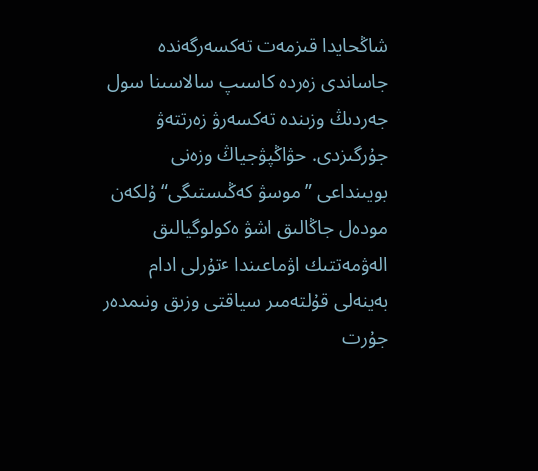شاڭحايدا قىزمەت تەكسەرگەندە جاساندى زەردە كاسىپ سالاسىنا سول جەردىڭ وزىندە تەكسەرۋ زەرتتەۋ جۇرگىزدى. حۋاڭپۋجياڭ وزەنى بويىنداعى ”موسۋ كەڭىستىگى“ ۇلكەن مودەل جاڭالىق اشۋ ەكولوگيالىق الەۋمەتتىك اۋماعىندا ٴتۇرلى ادام بەينەلى قۇلتەمىر سياقتى وزىق ونىمدەر جۇرت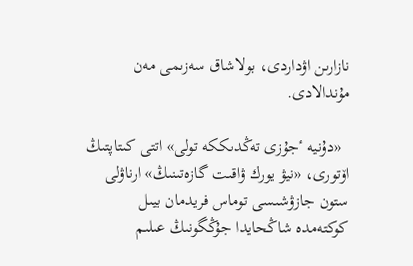نازارىن اۋداردى، بولاشاق سەزىمى مەن مۇندالادى.

  «دۇنيە ٴجۇزى تەڭدىككە تولى» اتتى كىتاپتىڭ اۆتورى، «نيۋ يورك ۋاقىت گازەتىنىڭ» ارناۋلى ستون جازۋشىسى توماس فريدمان بيىل كوكتەمدە شاڭحايدا جۇڭگونىڭ عىلىم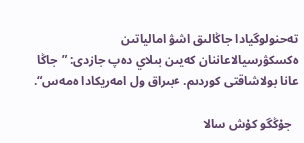تەحنولوگيادا جاڭالىق اشۋ امالياتىن ەكسكۋرسيالاعاننان كەيىن بىلاي دەپ جازدى: ”جاڭا عانا بولاشاقتى كوردىم. ٴبىراق ول امەريكادا ەمەس“.

  جۇڭگو كۇش سالا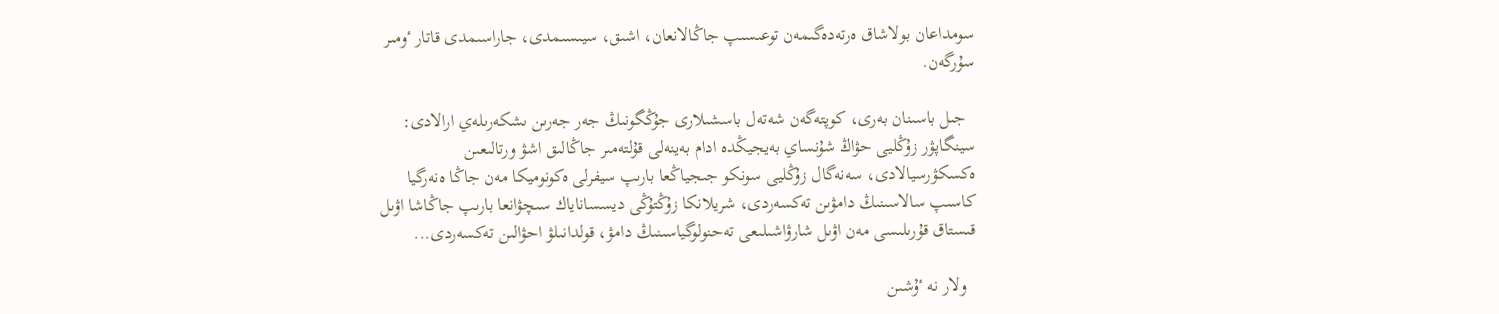سومداعان بولاشاق ەرتەدەگىمەن توعىسىپ جاڭالانعان، اشىق، سيىسىمدى، جاراسىمدى قاتار ٴومىر سۇرگەن.

  جىل باسىنان بەرى، كوپتەگەن شەتەل باسشىلارى جۇڭگونىڭ جەر جەرىن ىشكەرىلەي ارالادى: سينگاپۋر زۇڭليى حۋاڭ شۇنساي بەيجيڭدە ادام بەينەلى قۇلتەمىر جاڭالىق اشۋ ورتالىعىن ەكسكۋرسيالادى، سەنەگال زۇڭليى سونكو جىجياڭعا بارىپ سيفرلى ەكونوميكا مەن جاڭا ەنەرگيا كاسىپ سالاسىنىڭ دامۋىن تەكسەردى، شريلانكا زۇڭتۇڭى ديسساناياك سىچۋانعا بارىپ جاڭاشا اۋىل قىستاق قۇرىلىسى مەن اۋىل شارۋاشىلىعى تەحنولوگياسىنىڭ دامۋ، قولدانىلۋ احۋالىن تەكسەردى...

  ولار نە ٴۇشىن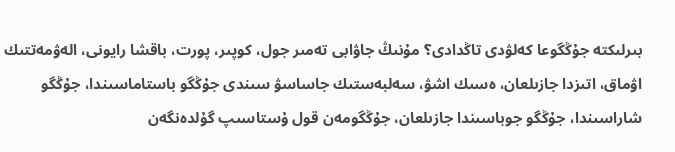بىرلىكتە جۇڭگوعا كەلۋدى تاڭدادى؟ مۇنىڭ جاۋابى تەمىر جول، كوپىر، پورت، باقشا رايونى، الەۋمەتتىك اۋماق، اتىزدا جازىلعان، ەسىك اشۋ، سەلبەستىك جاساسۋ سىندى جۇڭگو باستاماسىندا، جۇڭگو شاراسىندا، جۇڭگو جوباسىندا جازىلعان، جۇڭگومەن قول ۇستاسىپ گۇلدەنگەن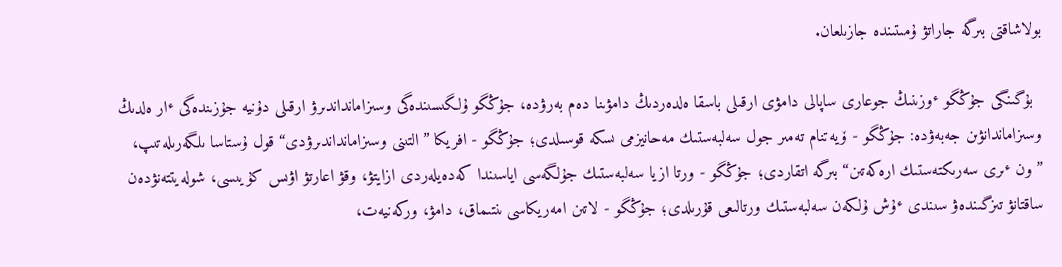بولاشاقتى بىرگە جاراتۋ ۇمىتىندە جازىلعان.

  بۇگىنگى جۇڭگو ٴوزىنىڭ جوعارى ساپالى دامۋى ارقىلى باسقا ەلدەردىڭ دامۋىنا دەم بەرۋدە، جۇڭگو ۇلگىسىندەگى وسىزامانداندىرۋ ارقىلى دۇنيە جۇزىندەگى ٴار ەلدىڭ وسىزاماندانۋىن جەبەۋدە: جۇڭگو - ۆيەتنام تەمىر جول سەلبەستىك مەحانيزمى ىسكە قوسىلدى؛ جۇڭگو - افريكا ”التىنى وسىزامانداندىرۋدى“ قول ۇستاسا ىلگەرىلەتىپ، ”ون ٴىرى سەرىكتەستىك ارەكەتىن“ بىرگە اتقاردى؛ جۇڭگو - ورتا ازيا سەلبەستىك جۇلگەسى اياسىندا كەدەيلەردى ازايتۋ، وقۋ اعارتۋ اۋىس كۇيىسى، شولەيتتەنۋدەن ساقتانۋ تىزگىندەۋ سىندى ٴۇش ۇلكەن سەلبەستىك ورتالىعى قۇرىلدى؛ جۇڭگو - لاتىن امەريكاسى ىنتىماق، دامۋ، وركەنيەت،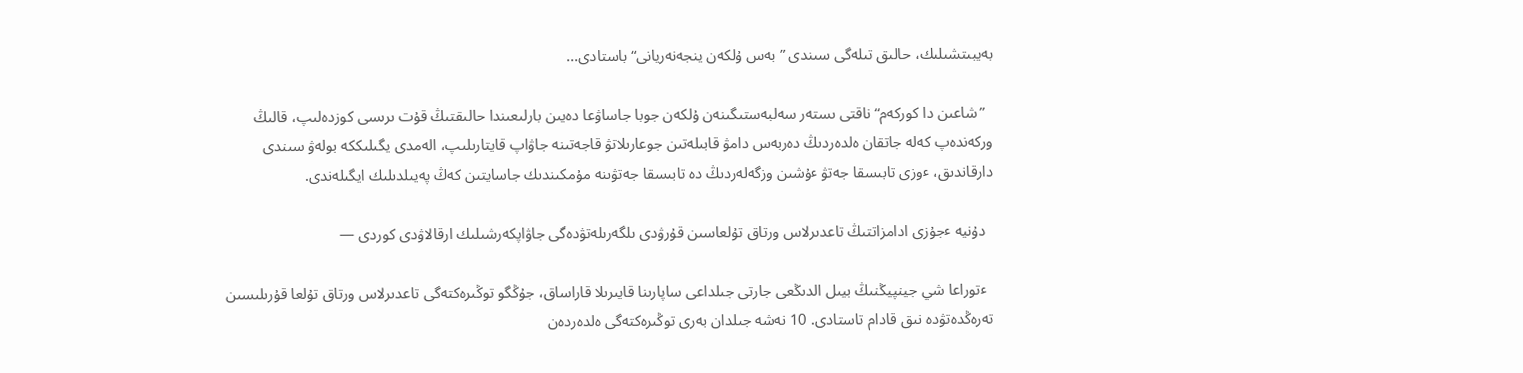بەيبىتشىلىك، حالىق تىلەگى سىندى ”بەس ۇلكەن ينجەنەريانى“ باستادى...

  ”شاعىن دا كوركەم“ ناقتى ىستەر سەلبەستىگىنەن ۇلكەن جوبا جاساۋعا دەيىن بارلىعىندا حالىقتىڭ قۇت ىرىسى كوزدەلىپ، قالىڭ وركەندەپ كەلە جاتقان ەلدەردىڭ دەربەس دامۋ قابىلەتىن جوعارىلاتۋ قاجەتىنە جاۋاپ قايتارىلىپ، الەمدى يگىلىككە بولەۋ سىندى دارقاندىق، ٴوزى تابىسقا جەتۋ ٴۇشىن وزگەلەردىڭ دە تابىسقا جەتۋىنە مۇمكىندىك جاسايتىن كەڭ پەيىلدىلىك ايگىلەندى.

  دۇنيە ٴجۇزى ادامزاتتىڭ تاعدىرلاس ورتاق تۇلعاسىن قۇرۋدى ىلگەرىلەتۋدەگى جاۋاپكەرشىلىك ارقالاۋدى كوردى —

  ٴتوراعا شي جينپيڭنىڭ بيىل الدىڭعى جارتى جىلداعى ساپارىنا قايىرىلا قاراساق، جۇڭگو توڭىرەكتەگى تاعدىرلاس ورتاق تۇلعا قۇرىلىسىن تەرەڭدەتۋدە نىق قادام تاستادى. 10 نەشە جىلدان بەرى توڭىرەكتەگى ەلدەردەن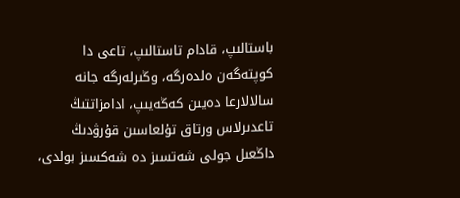باستالىپ، قادام تاستالىپ، تاعى دا كوپتەگەن ەلدەرگە، وڭىرلەرگە جانە سالالارعا دەيىن كەڭەيىپ، ادامزاتتىڭ تاعدىرلاس ورتاق تۇلعاسىن قۇرۋدىڭ داڭعىل جولى شەتسىز دە شەكسىز بولدى،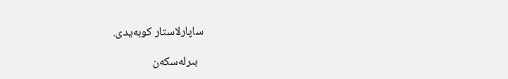ساپارلاستار كوبەيدى.

  بىرلەسكەن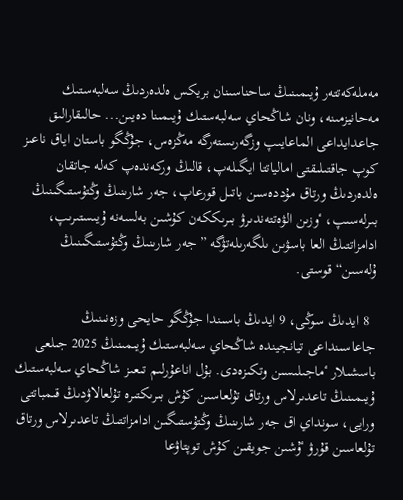مەملەكەتتەر ۇيىمىنىڭ ساحناسىنان بريكس ەلدەردىڭ سەلبەستىك مەحانيزمىنە، ونان شاڭحاي سەلبەستىك ۇيىمىنا دەيىن... حالىقارالىق جاعدايداعى الماعايىپ وزگەرىستەرگە مەڭزەس، جۇڭگو باستان اياق ناعىز كوپ جاقتىلىقتى امالياتتا ايگىلەپ، قالىڭ وركەندەپ كەلە جاتقان ەلدەردىڭ ورتاق مۇددەسىن باتىل قورعاپ، جەر شارىنىڭ وڭتۇستىگىنىڭ بىرلەسىپ، ٴوزىن الۋەتتەندىرۋ بىرىككەن كۇشىن بەلسەنە ۇيىستىرىپ، ادامزاتتىڭ العا باسۋىن ىلگەرىلەتۋگە ”جەر شارىنىڭ وڭتۇستىگىنىڭ ۇلەسىن“ قوستى.

  8 ايدىڭ سوڭى، 9 ايدىڭ باسىندا جۇڭگو حايحى وزەنىنىڭ جاعاسىنداعى تيانجيندە شاڭحاي سەلبەستىك ۇيىمىنىڭ 2025 جىلعى باسشىلار ٴماجىلىسىن وتكىزەدى. بۇل اناعۇرلىم تىعىز شاڭحاي سەلبەستىك ۇيىمىنىڭ تاعدىرلاس ورتاق تۇلعاسىن كۇش بىرىكتىرە تۇلعالاۋدىڭ قىمباتتى ورايى، سونداي اق جەر شارىنىڭ وڭتۇستىگىن ادامزاتتىڭ تاعدىرلاس ورتاق تۇلعاسىن قۇرۋ ٴۇشىن جويقىن كۇش توپتاۋعا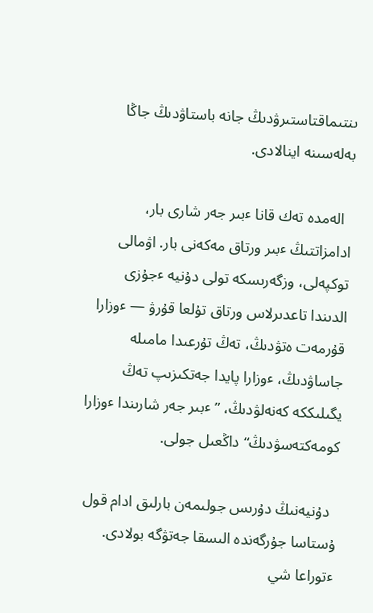ىنتىماقتاستىرۋدىڭ جانە باستاۋدىڭ جاڭا بەلەسىنە اينالادى.

  الەمدە تەك قانا ٴبىر جەر شارى بار، ادامزاتتىڭ ٴبىر ورتاق مەكەنى بار. اۋمالى توكپەلى، وزگەرىسكە تولى دۇنيە ٴجۇزى الدىندا تاعدىرلاس ورتاق تۇلعا قۇرۋ — ٴوزارا قۇرمەت ەتۋدىڭ، تەڭ تۇرعىدا مامىلە جاساۋدىڭ، ٴوزارا پايدا جەتكىزىپ تەڭ يگىلىككە كەنەلۋدىڭ، ”ٴبىر جەر شارىندا ٴوزارا كومەكتەسۋدىڭ“ داڭعىل جولى.

  دۇنيەنىڭ دۇرىس جولىمەن بارلىق ادام قول ۇستاسا جۇرگەندە الىسقا جەتۋگە بولادى. ٴتوراعا شي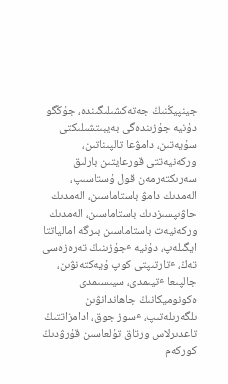جينپيڭنىڭ جەتەكشىلىگىندە، جۇڭگو دۇنيە جۇزىندەگى بەيبىتشىلىكتى سۇيەتىن، دامۋعا تالپىناتىن، وركەنيەتتى قورعايتىن بارلىق سەرىكتەرمەن قول ۇستاسىپ، الەمدىك دامۋ باستاماسىن، الەمدىك حاۋىپسىزدىك باستاماسىن، الەمدىك وركەنيەت باستاماسىن بىرگە امالياتتا ايگىلەپ، دۇنيە ٴجۇزىنىڭ تەرەزەسى تەڭ، ٴتارتىپتى كوپ ۇيەكتەنۋىن، جالپىعا ٴتيىمدى، سيىسىمدى ەكونوميكانىڭ جاھاندانۋىن ىلگەرىلەتىپ، ٴسوز جوق، ادامزاتتىڭ تاعدىرلاس ورتاق تۇلعاسىن قۇرۋدىڭ كوركەم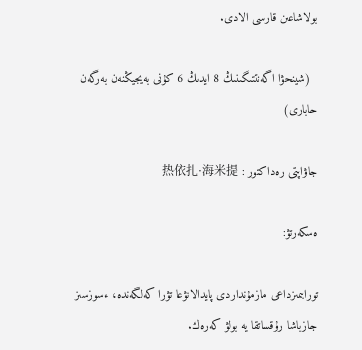بولاشاعىن قارسى الادى.

  (شينحۋا اگەنتتىگىنىڭ 8 ايدىڭ 6 كۇنى بەيجيڭنەن بەرگەن حابارى)

جاۋاپتى رەداكتور : 热依扎·海米提

ەسكەرتۋ:

تورابىمىزداعى مازمۇنداردى پايدالانۋعا تۋرا كەلگەندە، ءسوزسىز جازباشا رۇقساتقا يە بولۋ كەرەك.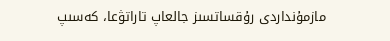مازمۇنداردى رۇقساتسىز جالعاپ تاراتۋعا، كەسىپ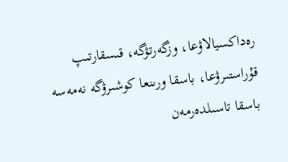رەداكسيالاۋعا، وزگەرتۋگە، قىسقارتىپ قۇراستىرۋعا، باسقا ورىنعا كوشىرۋگە نەمەسە باسقا تاسىلدەرمەن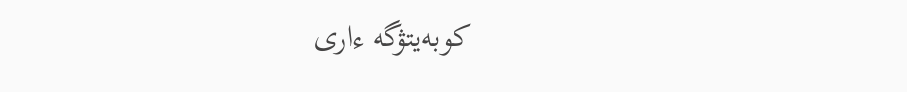كوبەيتۋگە ءارى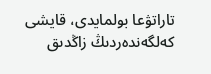تاراتۋعا بولمايدى، قايشى كەلگەندەردىڭ زاڭدىق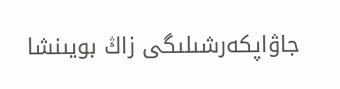جاۋاپكەرشىلىگى زاڭ بويىنشا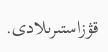قۋزاستىرىلادى.